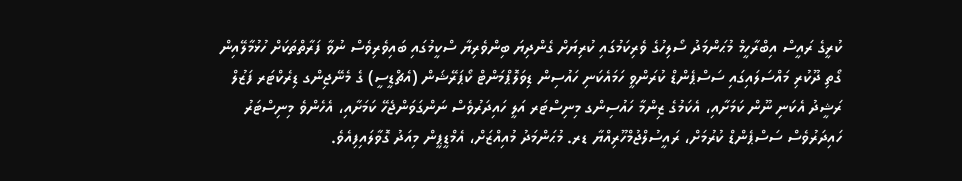ކުރީގެ ރައީސް އިބްރާހީމް މުޙަންމަދު ސޯލިހުގެ ވެރިކަމުގައި ކުރިޔަށް ގެންދިޔަ ބިންވެރިޔާ ސްކީމުގައި ބައިވެރިވެސް ނުވާ ފަރާތްތަކަށް ހުޅުމާލޭއިން ގޯތި ދޫކުރި މައްސަލައިގައި ސަސްޕެންޑް ކުރަންވީ ހަމައެކަނި ހައުސިން ޑިވަލޮޕްމަންޓް ކޯޕަރޭޝަން (އެޗްޑީސީ) ގެ މެނޭޖިންގ ޑިރެކްޓަރ ފަޒުލް ރަޝީދު އެކަނި ނޫން ކަމަށާއި، އެކަމުގެ ޒިންމާ ހައުސިންގ މިނިސްޓަރ އަލީ ހައިދަރުވެސް ނަންގަވަންޖެހޭ ކަމަށާއި، އެހެންވެ މިނިސްޓަރު ހައިދަރުވެސް ސަސްޕެންޑް ކުރުމަށް، ރައީސުލްޖުމްހޫރިއްޔާ ޑރ. މުޙަންމަދު މުއިއްޒަށް، އެމްޑީޕީން މިއަދު ގޮވާލައިފިއެވެ.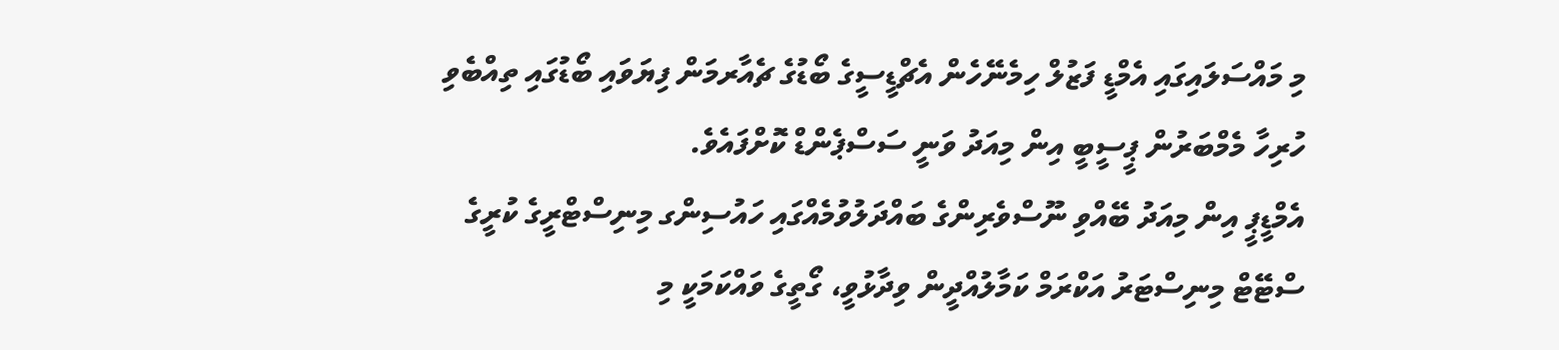މި މައްސަލައިގައި އެމްޑީ ފަޒުލް ހިމެނޭހެން އެޗްޑީސީގެ ބޯޑުގެ ޗެއާރމަން ފިޔަވައި ބޯޑުގައި ތިއްބެވި ހުރިހާ މެމްބަރުން ޕީސީބީ އިން މިއަދު ވަނީ ސަސްޕެންޑް ކޮށްފައެވެ.
އެމްޑީޕީ އިން މިއަދު ބޭއްވި ނޫސްވެރިންގެ ބައްދަލުވުމެއްގައި ހައުސިންގ މިނިސްޓްރީގެ ކުރީގެ ސްޓޭޓް މިނިސްޓަރު އަކްރަމް ކަމާލުއްދީން ވިދާޅުވީ، ގޯތީގެ ވައްކަމަކީ މި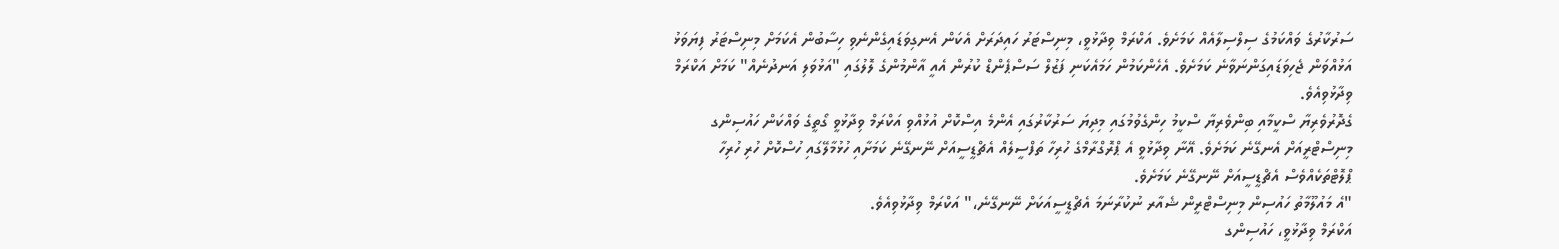ސަރުކާރުގެ ވައްކަމުގެ ސިލްސިލާއެއް ކަމަށެވެ. އަކްރަމް ވިދާޅުވީ، މިނިސްޓަރު ހައިދަރަށް އެކަން އެނގިވަޑައިގެންނެވި ހިސާބުން އެކަމަށް މިނިސްޓަރު ފިޔަވަޅު އަޅުއްވަން ޖެހިވަޑައިގަންނަވާނެ ކަމަށެވެ. އެހެންކަމުން ހަމައެކަނި ފަޒުލް ސަސްޕެންޑް ކުރުން އެއީ އާންމުންގެ ލޮލުގައި "އަޅުވަލި އަނދުނެއް" ކަމަށް އަކްރަމް ވިދާޅުވިއެވެ.
ގެދޮރުވެރިޔާ ސްކީމާއި ބިންވެރިޔާ ސްކީމު ހިންގެވުމުގައި މިދިޔަ ސަރުކާރުގައި އެންމެ އިސްކޮށް އުޅުއްވި އަކްރަމް ވިދާޅުވީ ގޯތީގެ ވައްކަން ހައުސިންގ މިނިސްޓްރީއަށް އެނގޭނެ ކަމަށެވެ. އޭނާ ވިދާޅުވީ އެ ޕްރޮގްރާމްގެ ހުރިހާ ތަފްސީލެއް އެޗްޑީސީއަށް ނޭނގޭނެ ކަމަށާއި ހުޅުމާލޭގައި ހުސްކޮށް ހުރި ހުރިހާ ޕްލޮޓްތަކެއްވެސް އެޗްޑީސީއަށް ނޭނގޭނެ ކަމަށެވެ.
"އެ މައުލޫމާތު ހައުސިން މިނިސްޓްރީން ޝެއާރ ނުކުރާނަމަ އެޗްޑީސީއަކަށް ނޭނގޭނެ،" އަކްރަމް ވިދާޅުވިއެވެ.
އަކްރަމް ވިދާޅުވީ، ހައުސިންގ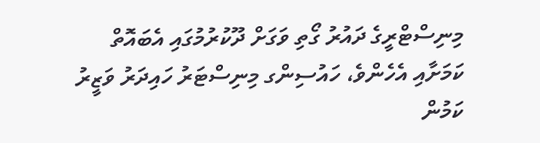މިނިސްޓްރީގެ ދައުރު ގޯތި ވަގަށް ދޫކުރުމުގައި އެބައޮތް ކަމަށާއި އެހެންވެ، ހައުސިންގ މިނިސްޓަރު ހައިދަރު ވަޒީރު ކަމުން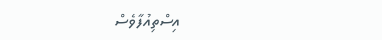އިސްތިއުފާވެސް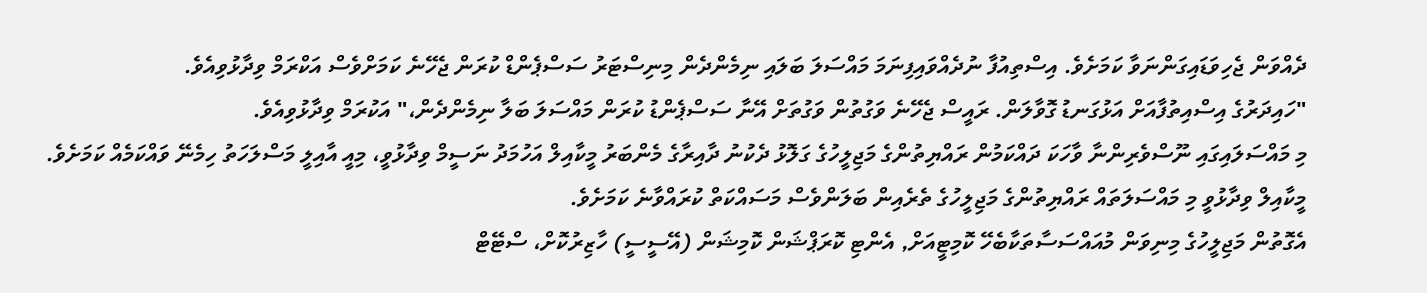ދެއްވަން ޖެހިވަޑައިގަންނަވާ ކަމަށެވެ. އިސްތިއުފާ ނުދެއްވައިފިނަމަ މައްސަލަ ބަލައި ނިމެންދެން މިނިސްޓަރު ސަސްޕެންޑް ކުރަން ޖެހޭނެ ކަމަށްވެސް އަކްރަމް ވިދާޅުވިއެވެ.
"ހައިދަރުގެ އިސްއިތުފާއަށް އަޅުގަނޑު ގޮވާލަން. ރައީސް ޖެހޭނެ ވަގުތުން ވަގުތަށް އޭނާ ސަސްޕެންޑު ކުރަން މައްސަލަ ބަލާ ނިމެންދެން،" އަކުރަމް ވިދާޅުވިއެވެ.
މި މައްސަލައިގައި ނޫސްވެރިންނާ ވާހަކަ ދައްކަމުން ރައްޔިތުންގެ މަޖިލީހުގެ ގަލޮޅު ދެކުނު ދާއިރާގެ މެންބަރު މީކާއިލް އަހުމަދު ނަސީމް ވިދާޅުވީ، މިއީ އާއިލީ މަސްލަހަތު ހިމެނޭ ވައްކަމެއް ކަމަށެވެ. މީކާއިލް ވިދާޅުވީ މި މައްސަލަތައް ރައްޔިތުންގެ މަޖިލީހުގެ ތެރެއިން ބަލަންވެސް މަސައްކަތް ކުރައްވާނެ ކަމަށެވެ.
އެގޮތުން މަޖިލީހުގެ މިނިވަން މުއައްސަސާތަކާބެހޭ ކޮމިޓީއަށް, އެންޓި ކޮރަޕްޝަން ކޮމިޝަން (އޭސީސީ) ހާޒިރުކޮށް، ސްޓޭޓް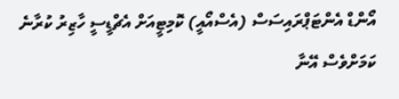އޯންޑް އެންޓަޕްރައިސަސް (އެސްއޯއީ) ކޮމިޓީއަށް އެޗްޑީސީ ހާޒިރު ކުރާނެ ކަމަށްވެސް އޭނާ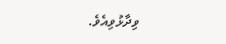ވިދާޅުވިއެވެ.